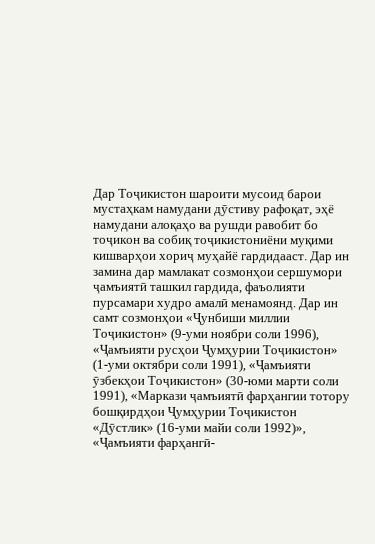Дар Тоҷикистон шароити мусоид барои мустаҳкам намудани дӯстиву рафоқат, эҳё намудани алоқаҳо ва рушди равобит бо тоҷикон ва собиқ тоҷикистониёни муқими кишварҳои хориҷ муҳайё гардидааст. Дар ин замина дар мамлакат созмонҳои сершумори ҷамъиятӣ ташкил гардида, фаъолияти пурсамари худро амалӣ менамоянд. Дар ин самт созмонҳои «Ҷунбиши миллии Тоҷикистон» (9-уми ноябри соли 1996), «Ҷамъияти русҳои Ҷумҳурии Тоҷикистон» (1-уми октябри соли 1991), «Ҷамъияти ӯзбекҳои Тоҷикистон» (30-юми марти соли 1991), «Маркази ҷамъиятӣ фарҳангии тотору бошқирдҳои Ҷумҳурии Тоҷикистон «Дӯстлик» (16-уми майи соли 1992)», «Ҷамъияти фарҳангӣ-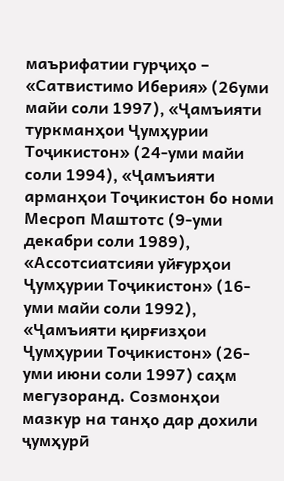маърифатии гурҷиҳо – «Сатвистимо Иберия» (26уми майи соли 1997), «Ҷамъияти туркманҳои Ҷумҳурии Тоҷикистон» (24-уми майи соли 1994), «Ҷамъияти арманҳои Тоҷикистон бо номи Месроп Маштотс (9-уми декабри соли 1989), «Ассотсиатсияи уйғурҳои Ҷумҳурии Тоҷикистон» (16-уми майи соли 1992), «Ҷамъияти қирғизҳои Ҷумҳурии Тоҷикистон» (26-уми июни соли 1997) саҳм мегузоранд. Созмонҳои мазкур на танҳо дар дохили ҷумҳурӣ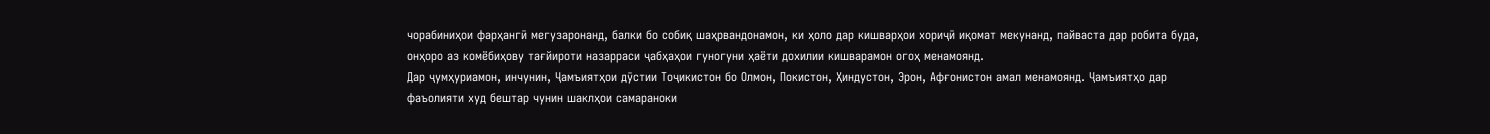чорабиниҳои фарҳангӣ мегузаронанд, балки бо собиқ шаҳрвандонамон, ки ҳоло дар кишварҳои хориҷӣ иқомат мекунанд, пайваста дар робита буда, онҳоро аз комёбиҳову тағйироти назарраси ҷабҳаҳои гуногуни ҳаёти дохилии кишварамон огоҳ менамоянд.
Дар ҷумҳуриамон, инчунин, Ҷамъиятҳои дӯстии Тоҷикистон бо Олмон, Покистон, Ҳиндустон, Эрон, Афғонистон амал менамоянд. Ҷамъиятҳо дар фаъолияти худ бештар чунин шаклҳои самараноки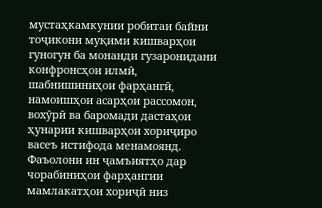мустаҳкамкунии робитаи байни тоҷикони муқими кишварҳои гуногун ба монанди гузаронидани конфронсҳои илмӣ, шабнишиниҳои фарҳангӣ, намоишҳои асарҳои рассомон, вохӯрӣ ва баромади дастаҳои ҳунарии кишварҳои хориҷиро васеъ истифода менамоянд. Фаъолони ин ҷамъиятҳо дар чорабиниҳои фарҳангии мамлакатҳои хориҷӣ низ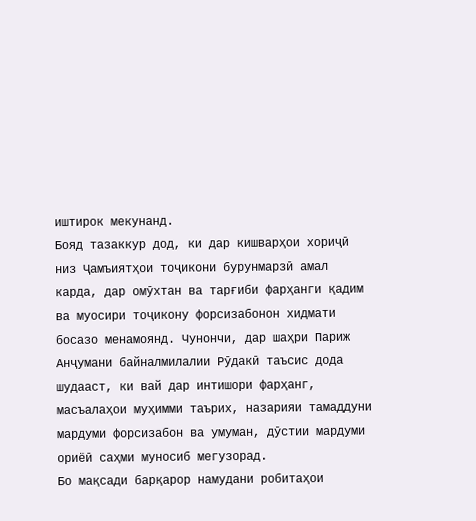иштирок мекунанд.
Бояд тазаккур дод, ки дар кишварҳои хориҷӣ низ Ҷамъиятҳои тоҷикони бурунмарзӣ амал карда, дар омӯхтан ва тарғиби фарҳанги қадим ва муосири тоҷикону форсизабонон хидмати босазо менамоянд. Чунончи, дар шаҳри Париж Анҷумани байналмилалии Рӯдакӣ таъсис дода шудааст, ки вай дар интишори фарҳанг, масъалаҳои муҳимми таърих, назарияи тамаддуни мардуми форсизабон ва умуман, дӯстии мардуми ориёӣ саҳми муносиб мегузорад.
Бо мақсади барқарор намудани робитаҳои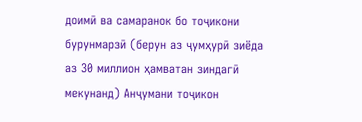доимӣ ва самаранок бо тоҷикони бурунмарзӣ (берун аз ҷумҳурӣ зиёда аз 30 миллион ҳамватан зиндагӣ мекунанд) Анҷумани тоҷикон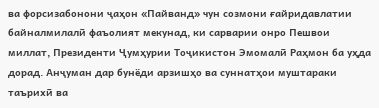ва форсизабонони ҷаҳон «Пайванд» чун созмони ғайридавлатии байналмилалӣ фаъолият мекунад, ки сарварии онро Пешвои миллат, Президенти Ҷумҳурии Тоҷикистон Эмомалӣ Раҳмон ба уҳда дорад. Анҷуман дар бунёди арзишҳо ва суннатҳои муштараки таърихӣ ва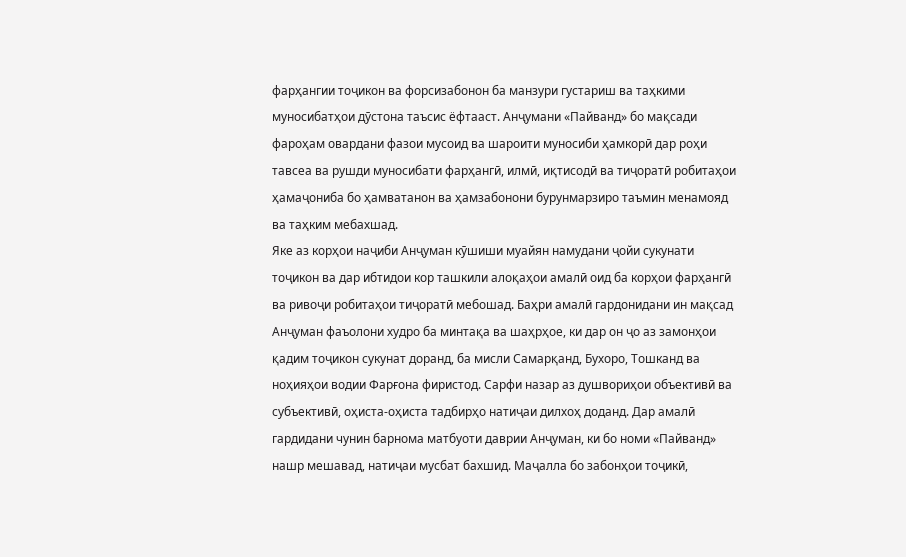фарҳангии тоҷикон ва форсизабонон ба манзури густариш ва таҳкими муносибатҳои дӯстона таъсис ёфтааст. Анҷумани «Пайванд» бо мақсади фароҳам овардани фазои мусоид ва шароити муносиби ҳамкорӣ дар роҳи тавсеа ва рушди муносибати фарҳангӣ, илмӣ, иқтисодӣ ва тиҷоратӣ робитаҳои ҳамаҷониба бо ҳамватанон ва ҳамзабонони бурунмарзиро таъмин менамояд ва таҳким мебахшад.
Яке аз корҳои наҷиби Анҷуман кӯшиши муайян намудани ҷойи сукунати тоҷикон ва дар ибтидои кор ташкили алоқаҳои амалӣ оид ба корҳои фарҳангӣ ва ривоҷи робитаҳои тиҷоратӣ мебошад. Баҳри амалӣ гардонидани ин мақсад Анҷуман фаъолони худро ба минтақа ва шаҳрҳое, ки дар он ҷо аз замонҳои қадим тоҷикон сукунат доранд, ба мисли Самарқанд, Бухоро, Тошканд ва ноҳияҳои водии Фарғона фиристод. Сарфи назар аз душвориҳои объективӣ ва субъективӣ, оҳиста-оҳиста тадбирҳо натиҷаи дилхоҳ доданд. Дар амалӣ гардидани чунин барнома матбуоти даврии Анҷуман, ки бо номи «Пайванд» нашр мешавад, натиҷаи мусбат бахшид. Маҷалла бо забонҳои тоҷикӣ,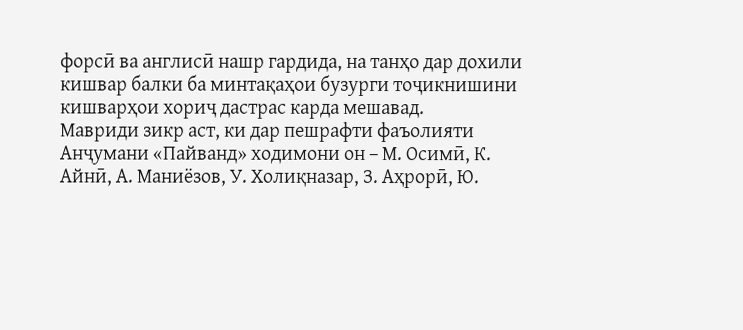форсӣ ва англисӣ нашр гардида, на танҳо дар дохили кишвар балки ба минтақаҳои бузурги тоҷикнишини кишварҳои хориҷ дастрас карда мешавад.
Мавриди зикр аст, ки дар пешрафти фаъолияти Анҷумани «Пайванд» ходимони он – М. Осимӣ, К. Айнӣ, А. Маниёзов, У. Холиқназар, З. Аҳрорӣ, Ю.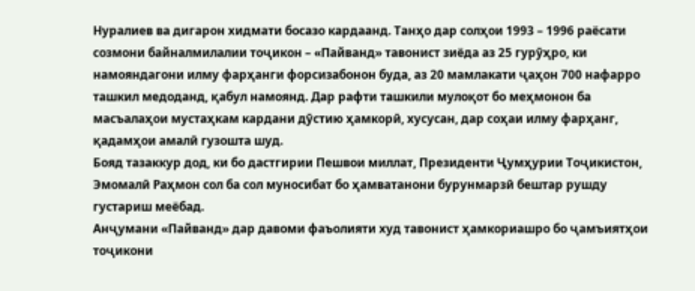Нуралиев ва дигарон хидмати босазо кардаанд. Танҳо дар солҳои 1993 – 1996 раёсати созмони байналмилалии тоҷикон – «Пайванд» тавонист зиёда аз 25 гурӯҳро, ки намояндагони илму фарҳанги форсизабонон буда, аз 20 мамлакати ҷаҳон 700 нафарро ташкил медоданд, қабул намоянд. Дар рафти ташкили мулоқот бо меҳмонон ба масъалаҳои мустаҳкам кардани дӯстию ҳамкорӣ, хусусан, дар соҳаи илму фарҳанг, қадамҳои амалӣ гузошта шуд.
Бояд тазаккур дод, ки бо дастгирии Пешвои миллат, Президенти Ҷумҳурии Тоҷикистон, Эмомалӣ Раҳмон сол ба сол муносибат бо ҳамватанони бурунмарзӣ бештар рушду густариш меёбад.
Анҷумани «Пайванд» дар давоми фаъолияти худ тавонист ҳамкориашро бо ҷамъиятҳои тоҷикони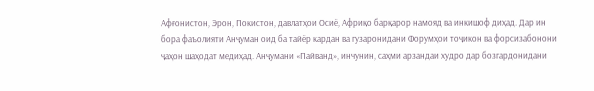Афғонистон, Эрон, Покистон, давлатҳои Осиё, Африқо барқарор намояд ва инкишоф диҳад. Дар ин бора фаъолияти Анҷуман оид ба тайёр кардан ва гузаронидани Форумҳои тоҷикон ва форсизабонони ҷаҳон шаҳодат медиҳад. Анҷумани «Пайванд», инчунин, саҳми арзандаи худро дар бозгардонидани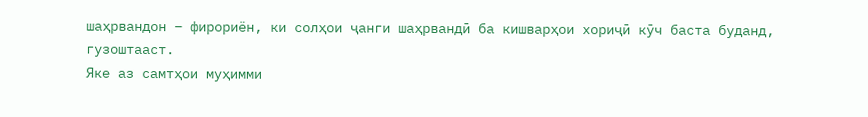шаҳрвандон – фирориён, ки солҳои ҷанги шаҳрвандӣ ба кишварҳои хориҷӣ кӯч баста буданд, гузоштааст.
Яке аз самтҳои муҳимми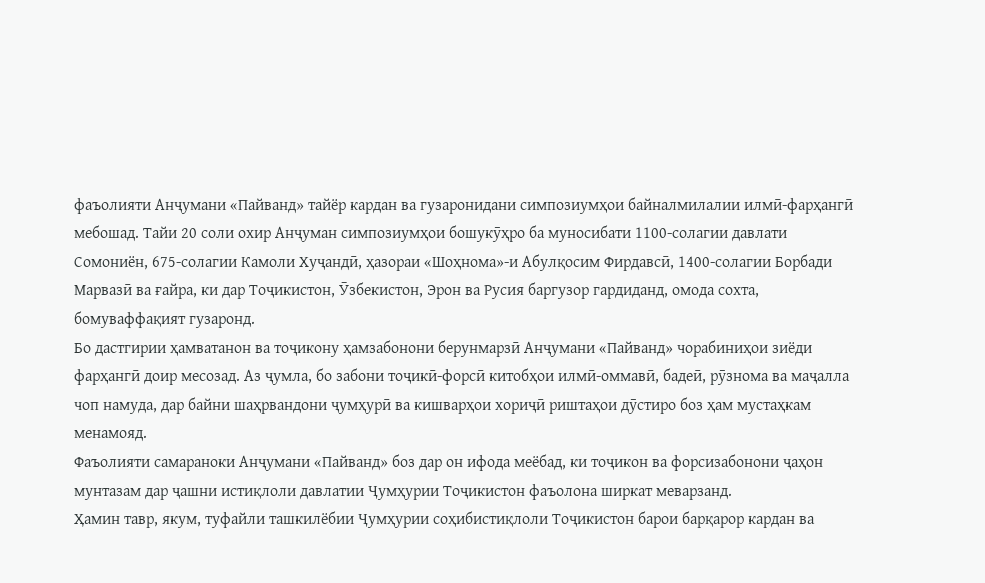фаъолияти Анҷумани «Пайванд» тайёр кардан ва гузаронидани симпозиумҳои байналмилалии илмӣ-фарҳангӣ мебошад. Тайи 20 соли охир Анҷуман симпозиумҳои бошукӯҳро ба муносибати 1100-солагии давлати Сомониён, 675-солагии Камоли Хуҷандӣ, ҳазораи «Шоҳнома»-и Абулқосим Фирдавсӣ, 1400-солагии Борбади Марвазӣ ва ғайра, ки дар Тоҷикистон, Ӯзбекистон, Эрон ва Русия баргузор гардиданд, омода сохта, бомуваффақият гузаронд.
Бо дастгирии ҳамватанон ва тоҷикону ҳамзабонони берунмарзӣ Анҷумани «Пайванд» чорабиниҳои зиёди фарҳангӣ доир месозад. Аз ҷумла, бо забони тоҷикӣ-форсӣ китобҳои илмӣ-оммавӣ, бадеӣ, рӯзнома ва маҷалла чоп намуда, дар байни шаҳрвандони ҷумҳурӣ ва кишварҳои хориҷӣ риштаҳои дӯстиро боз ҳам мустаҳкам менамояд.
Фаъолияти самараноки Анҷумани «Пайванд» боз дар он ифода меёбад, ки тоҷикон ва форсизабонони ҷаҳон мунтазам дар ҷашни истиқлоли давлатии Ҷумҳурии Тоҷикистон фаъолона ширкат меварзанд.
Ҳамин тавр, якум, туфайли ташкилёбии Ҷумҳурии соҳибистиқлоли Тоҷикистон барои барқарор кардан ва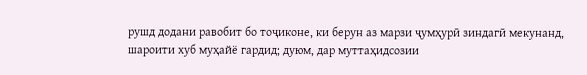рушд додани равобит бо тоҷиконе, ки берун аз марзи ҷумҳурӣ зиндагӣ мекунанд, шароити хуб муҳайё гардид; дуюм, дар муттаҳидсозии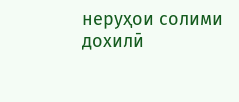неруҳои солими дохилӣ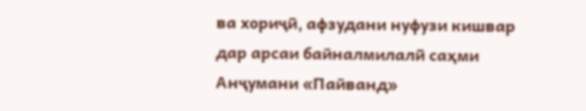ва хориҷӣ, афзудани нуфузи кишвар дар арсаи байналмилалӣ саҳми Анҷумани «Пайванд»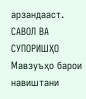арзандааст.
САВОЛ ВА СУПОРИШҲО
Мавзуъҳо барои навиштани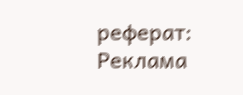реферат:
Реклама